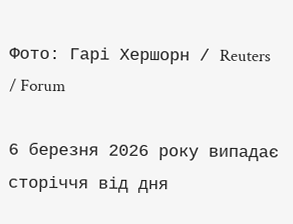Фото: Гарі Хершорн / Reuters / Forum

6 березня 2026 року випадає сторіччя від дня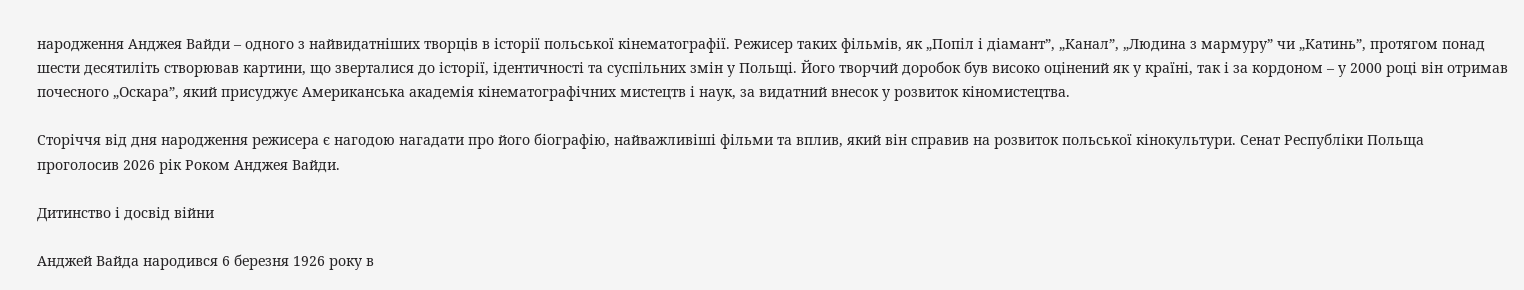народження Анджея Вайди – одного з найвидатніших творців в історії польської кінематографії. Режисер таких фільмів, як „Попіл і діамант”, „Канал”, „Людина з мармуру” чи „Катинь”, протягом понад шести десятиліть створював картини, що зверталися до історії, ідентичності та суспільних змін у Польщі. Його творчий доробок був високо оцінений як у країні, так і за кордоном – у 2000 році він отримав почесного „Оскара”, який присуджує Американська академія кінематографічних мистецтв і наук, за видатний внесок у розвиток кіномистецтва.

Сторіччя від дня народження режисера є нагодою нагадати про його біографію, найважливіші фільми та вплив, який він справив на розвиток польської кінокультури. Сенат Республіки Польща проголосив 2026 рік Роком Анджея Вайди.

Дитинство і досвід війни

Анджей Вайда народився 6 березня 1926 року в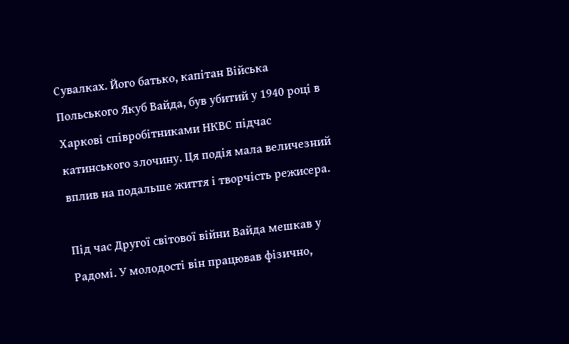Сувалках. Його батько, капітан Війська Польського Якуб Вайда, був убитий у 1940 році в Харкові співробітниками НКВС підчас катинського злочину. Ця подія мала величезний вплив на подальше життя і творчість режисера.

Під час Другої світової війни Вайда мешкав у Радомі. У молодості він працював фізично,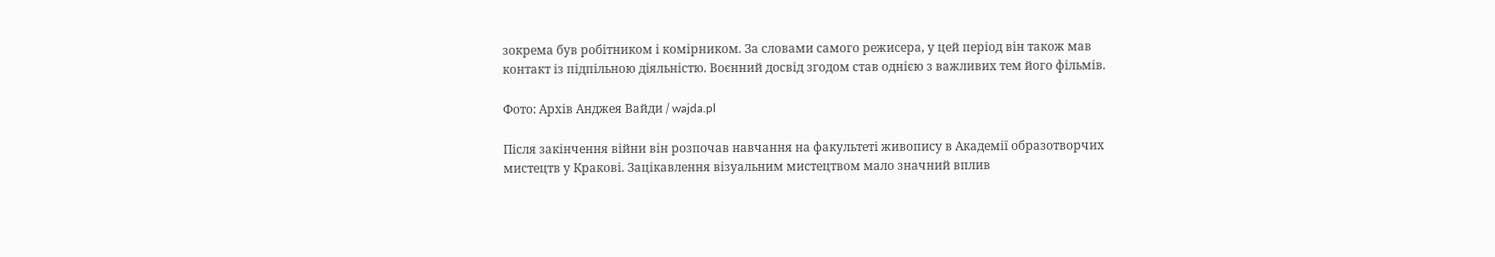зокрема був робітником і комірником. За словами самого режисера, у цей період він також мав контакт із підпільною діяльністю. Воєнний досвід згодом став однією з важливих тем його фільмів.

Фото: Архів Анджея Вайди / wajda.pl

Після закінчення війни він розпочав навчання на факультеті живопису в Академії образотворчих мистецтв у Кракові. Зацікавлення візуальним мистецтвом мало значний вплив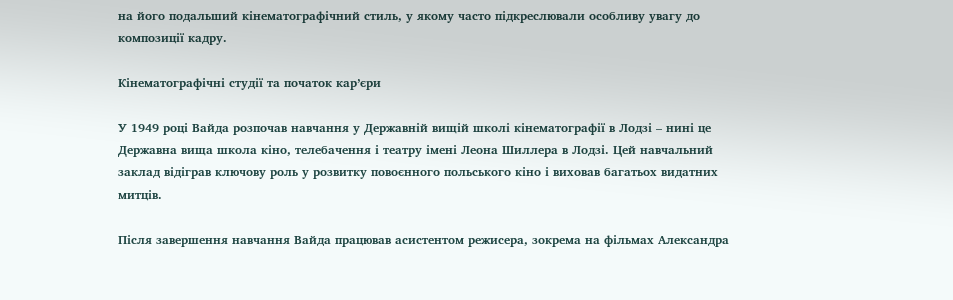на його подальший кінематографічний стиль, у якому часто підкреслювали особливу увагу до композиції кадру.

Кінематографічні студії та початок кар’єри

У 1949 році Вайда розпочав навчання у Державній вищій школі кінематографії в Лодзі – нині це Державна вища школа кіно, телебачення і театру імені Леона Шиллера в Лодзі. Цей навчальний заклад відіграв ключову роль у розвитку повоєнного польського кіно і виховав багатьох видатних митців.

Після завершення навчання Вайда працював асистентом режисера, зокрема на фільмах Александра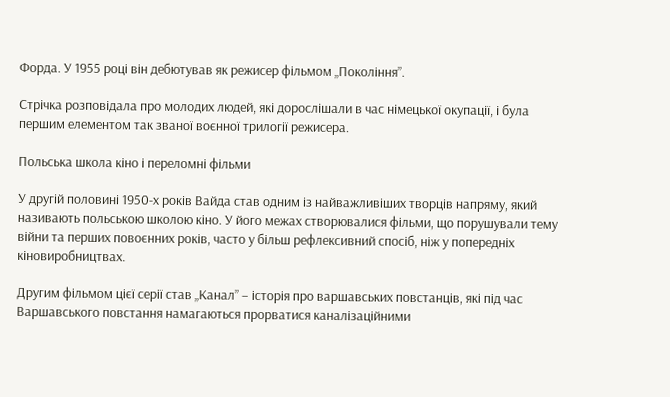Форда. У 1955 році він дебютував як режисер фільмом „Покоління”.

Стрічка розповідала про молодих людей, які дорослішали в час німецької окупації, і була першим елементом так званої воєнної трилогії режисера.

Польська школа кіно і переломні фільми

У другій половині 1950-х років Вайда став одним із найважливіших творців напряму, який називають польською школою кіно. У його межах створювалися фільми, що порушували тему війни та перших повоєнних років, часто у більш рефлексивний спосіб, ніж у попередніх кіновиробництвах.

Другим фільмом цієї серії став „Канал” – історія про варшавських повстанців, які під час Варшавського повстання намагаються прорватися каналізаційними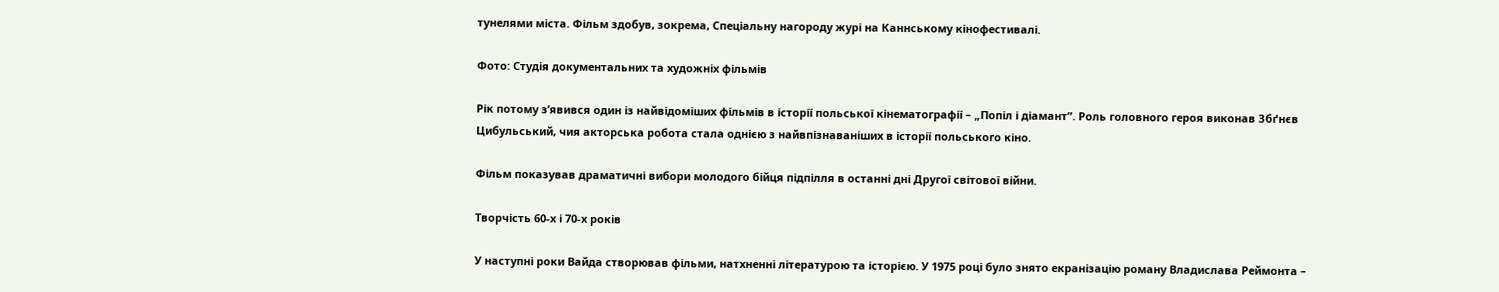тунелями міста. Фільм здобув, зокрема, Спеціальну нагороду журі на Каннському кінофестивалі.

Фото: Студія документальних та художніх фільмів

Рік потому з’явився один із найвідоміших фільмів в історії польської кінематографії – „Попіл і діамант”. Роль головного героя виконав Збґнєв Цибульський, чия акторська робота стала однією з найвпізнаваніших в історії польського кіно.

Фільм показував драматичні вибори молодого бійця підпілля в останні дні Другої світової війни.

Творчість 60-х і 70-х років

У наступні роки Вайда створював фільми, натхненні літературою та історією. У 1975 році було знято екранізацію роману Владислава Реймонта –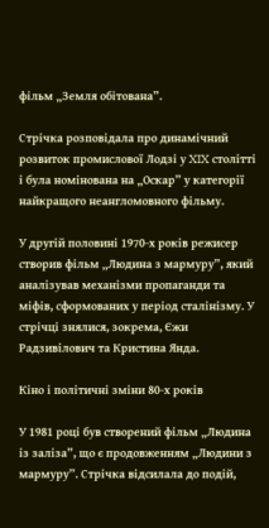фільм „Земля обітована”.

Стрічка розповідала про динамічний розвиток промислової Лодзі у XIX столітті і була номінована на „Оскар” у категорії найкращого неангломовного фільму.

У другій половині 1970-х років режисер створив фільм „Людина з мармуру”, який аналізував механізми пропаганди та міфів, сформованих у період сталінізму. У стрічці знялися, зокрема, Єжи Радзивілович та Кристина Янда.

Кіно і політичні зміни 80-х років

У 1981 році був створений фільм „Людина із заліза”, що є продовженням „Людини з мармуру”. Стрічка відсилала до подій,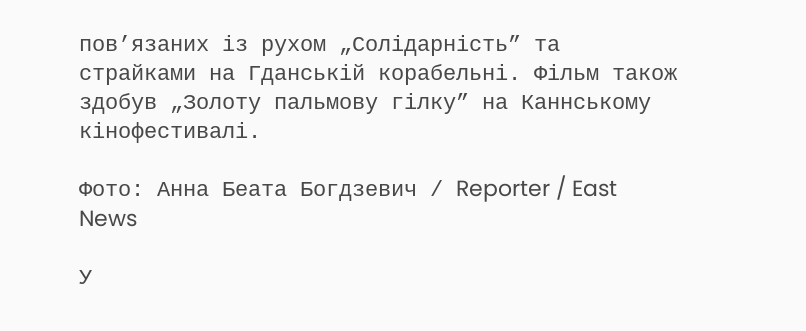пов’язаних із рухом „Солідарність” та страйками на Гданській корабельні. Фільм також здобув „Золоту пальмову гілку” на Каннському кінофестивалі.

Фото: Анна Беата Богдзевич / Reporter / East News

У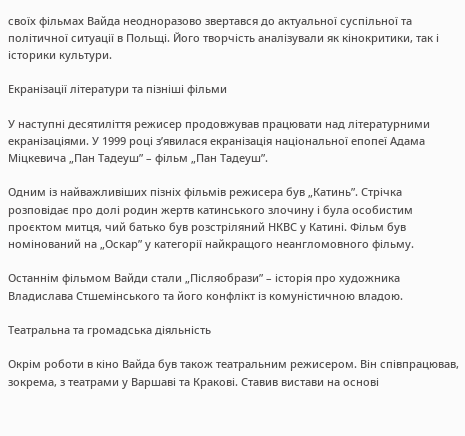своїх фільмах Вайда неодноразово звертався до актуальної суспільної та політичної ситуації в Польщі. Його творчість аналізували як кінокритики, так і історики культури.

Екранізації літератури та пізніші фільми

У наступні десятиліття режисер продовжував працювати над літературними екранізаціями. У 1999 році з’явилася екранізація національної епопеї Адама Міцкевича „Пан Тадеуш” – фільм „Пан Тадеуш”.

Одним із найважливіших пізніх фільмів режисера був „Катинь”. Стрічка розповідає про долі родин жертв катинського злочину і була особистим проєктом митця, чий батько був розстріляний НКВС у Катині. Фільм був номінований на „Оскар” у категорії найкращого неангломовного фільму.

Останнім фільмом Вайди стали „Післяобрази” – історія про художника Владислава Стшемінського та його конфлікт із комуністичною владою.

Театральна та громадська діяльність

Окрім роботи в кіно Вайда був також театральним режисером. Він співпрацював, зокрема, з театрами у Варшаві та Кракові. Ставив вистави на основі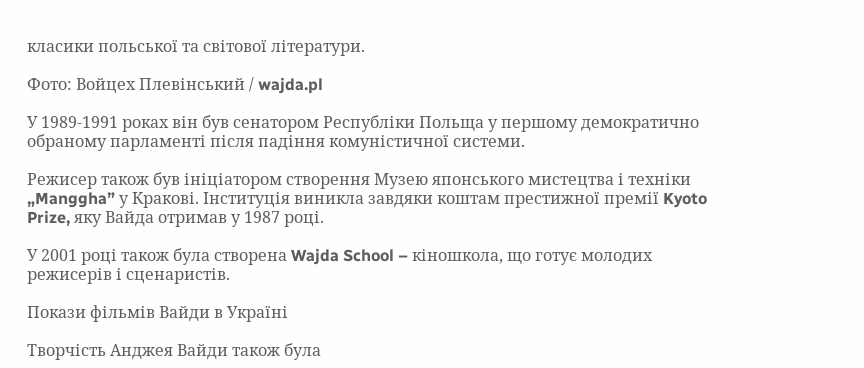класики польської та світової літератури.

Фото: Войцех Плевінський / wajda.pl

У 1989-1991 роках він був сенатором Республіки Польща у першому демократично обраному парламенті після падіння комуністичної системи.

Режисер також був ініціатором створення Музею японського мистецтва і техніки „Manggha” у Кракові. Інституція виникла завдяки коштам престижної премії Kyoto Prize, яку Вайда отримав у 1987 році.

У 2001 році також була створена Wajda School – кіношкола, що готує молодих режисерів і сценаристів.

Покази фільмів Вайди в Україні

Творчість Анджея Вайди також була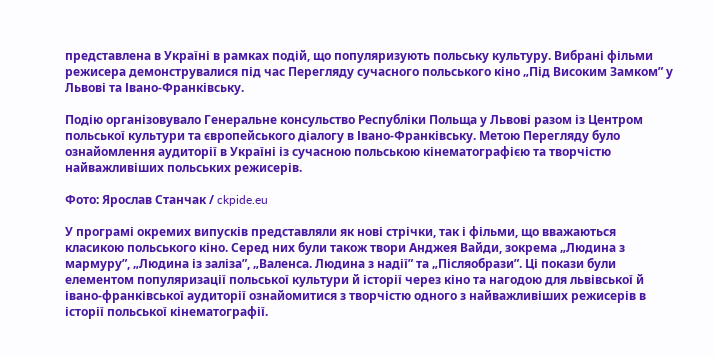представлена в Україні в рамках подій, що популяризують польську культуру. Вибрані фільми режисера демонструвалися під час Перегляду сучасного польського кіно „Під Високим Замком” у Львові та Івано-Франківську.

Подію організовувало Генеральне консульство Республіки Польща у Львові разом із Центром польської культури та європейського діалогу в Івано-Франківську. Метою Перегляду було ознайомлення аудиторії в Україні із сучасною польською кінематографією та творчістю найважливіших польських режисерів.

Фото: Ярослав Станчак / ckpide.eu

У програмі окремих випусків представляли як нові стрічки, так і фільми, що вважаються класикою польського кіно. Серед них були також твори Анджея Вайди, зокрема „Людина з мармуру”, „Людина із заліза”, „Валенса. Людина з надії” та „Післяобрази”. Ці покази були елементом популяризації польської культури й історії через кіно та нагодою для львівської й івано-франківської аудиторії ознайомитися з творчістю одного з найважливіших режисерів в історії польської кінематографії.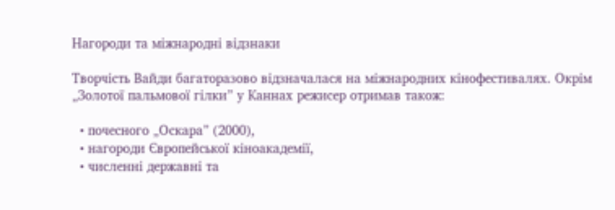Нагороди та міжнародні відзнаки

Творчість Вайди багаторазово відзначалася на міжнародних кінофестивалях. Окрім „Золотої пальмової гілки” у Каннах режисер отримав також:

  • почесного „Оскара” (2000),
  • нагороди Європейської кіноакадемії,
  • численні державні та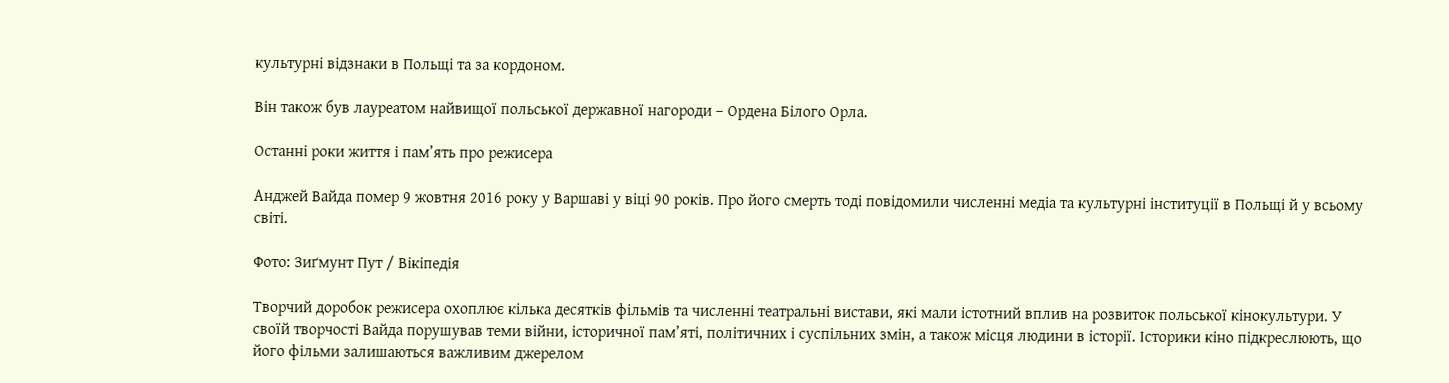культурні відзнаки в Польщі та за кордоном.

Він також був лауреатом найвищої польської державної нагороди – Ордена Білого Орла.

Останні роки життя і пам’ять про режисера

Анджей Вайда помер 9 жовтня 2016 року у Варшаві у віці 90 років. Про його смерть тоді повідомили численні медіа та культурні інституції в Польщі й у всьому світі.

Фото: Зиґмунт Пут / Вікіпедія

Творчий доробок режисера охоплює кілька десятків фільмів та численні театральні вистави, які мали істотний вплив на розвиток польської кінокультури. У своїй творчості Вайда порушував теми війни, історичної пам’яті, політичних і суспільних змін, а також місця людини в історії. Історики кіно підкреслюють, що його фільми залишаються важливим джерелом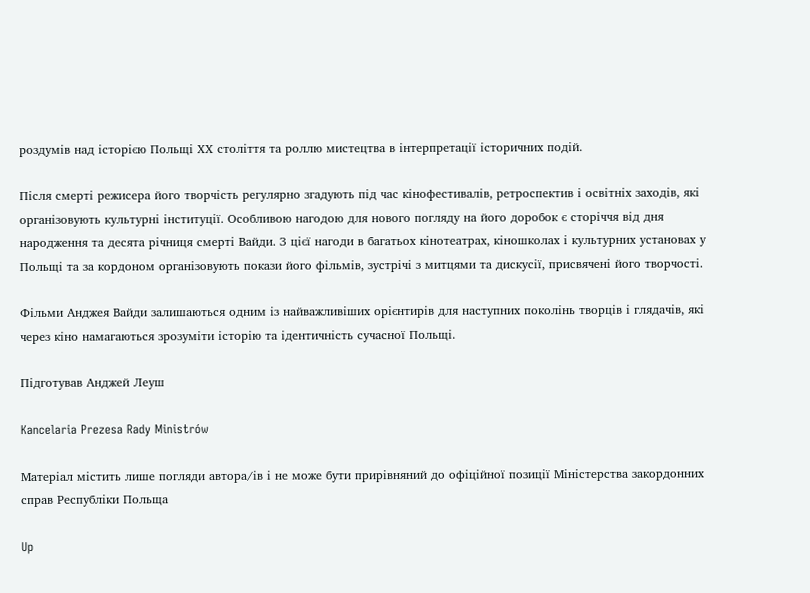роздумів над історією Польщі ХХ століття та роллю мистецтва в інтерпретації історичних подій.

Після смерті режисера його творчість регулярно згадують під час кінофестивалів, ретроспектив і освітніх заходів, які організовують культурні інституції. Особливою нагодою для нового погляду на його доробок є сторіччя від дня народження та десята річниця смерті Вайди. З цієї нагоди в багатьох кінотеатрах, кіношколах і культурних установах у Польщі та за кордоном організовують покази його фільмів, зустрічі з митцями та дискусії, присвячені його творчості.

Фільми Анджея Вайди залишаються одним із найважливіших орієнтирів для наступних поколінь творців і глядачів, які через кіно намагаються зрозуміти історію та ідентичність сучасної Польщі.

Підготував Анджей Леуш

Kancelaria Prezesa Rady Ministrów

Матеріал містить лише погляди автора/ів і не може бути прирівняний до офіційної позиції Міністерства закордонних справ Республіки Польща

Up